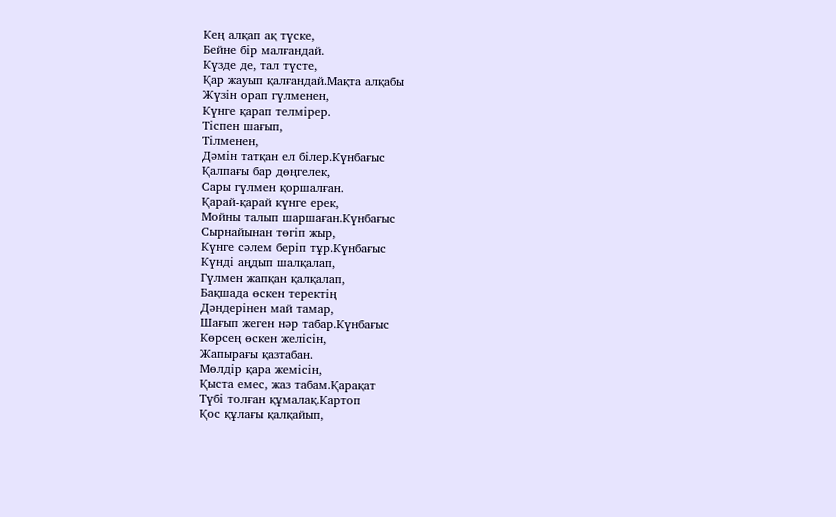Кең алқап ақ түске,
Бейне бiр малғандай.
Күзде де, тал түсте,
Қар жауып қалғандай.Мақта алқабы
Жүзiн орап гүлменен,
Күнге қарап телмiрер.
Тiспен шағып,
Тiлменен,
Дәмiн татқан ел бiлер.Күнбағыс
Қалпағы бар дөңгелек,
Сары гүлмен қоршалған.
Қарай-қарай күнге ерек,
Мойны талып шаршаған.Күнбағыс
Сырнайынан төгiп жыр,
Күнге сәлем берiп тұр.Күнбағыс
Күндi аңдып шалқалап,
Гүлмен жапқан қалқалап,
Бақшада өскен теректiң
Дәндерiнен май тамар,
Шағып жеген нәр табар.Күнбағыс
Көрсең өскен желiсiн,
Жапырағы қазтабан.
Мөлдiр қара жемiсiн,
Қыста емес, жаз табам.Қарақат
Түбi толған құмалақ.Картоп
Қос құлағы қалқайып,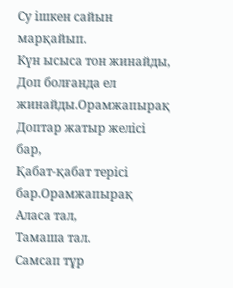Су iшкен сайын марқайып.
Күн ысыса тон жинайды,
Доп болғанда ел жинайды.Орамжапырақ
Доптар жатыр желiсi бар,
Қабат-қабат терiсi бар.Орамжапырақ
Аласа тал,
Тамаша тал.
Самсап тұр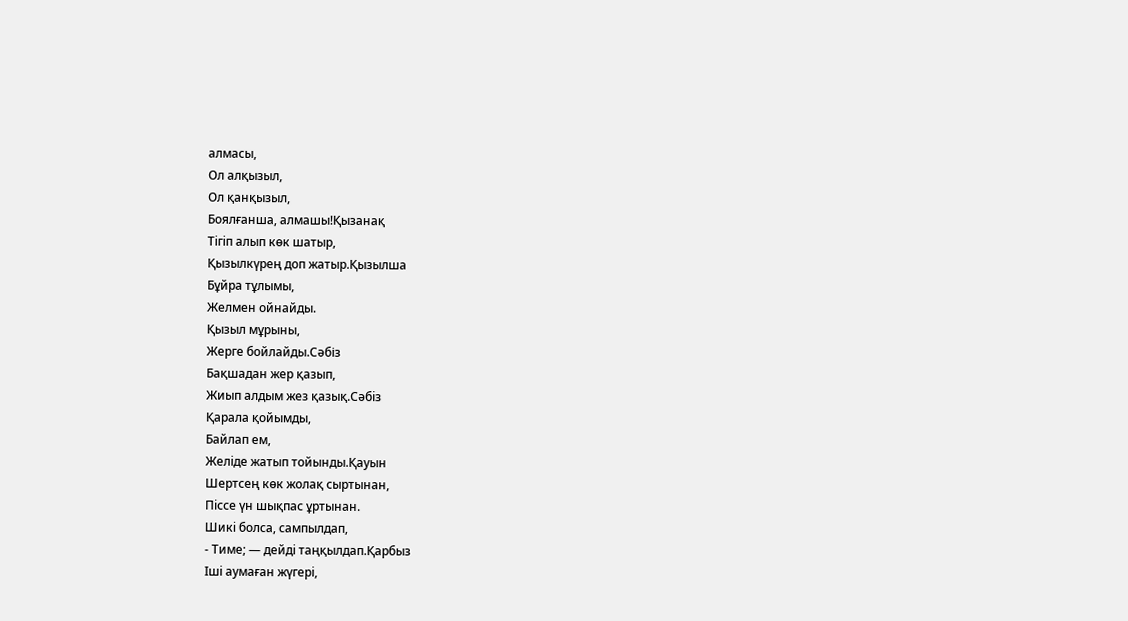алмасы,
Ол алқызыл,
Ол қанқызыл,
Боялғанша, алмашы!Қызанақ
Тiгiп алып көк шатыр,
Қызылкүрең доп жатыр.Қызылша
Бұйра тұлымы,
Желмен ойнайды.
Қызыл мұрыны,
Жерге бойлайды.Сәбіз
Бақшадан жер қазып,
Жиып алдым жез қазық.Сәбiз
Қарала қойымды,
Байлап ем,
Желiде жатып тойынды.Қауын
Шертсең көк жолақ сыртынан,
Пiссе үн шықпас ұртынан.
Шикi болса, сампылдап,
- Тиме; — дейдi таңқылдап.Қарбыз
Iшi аумаған жүгерi,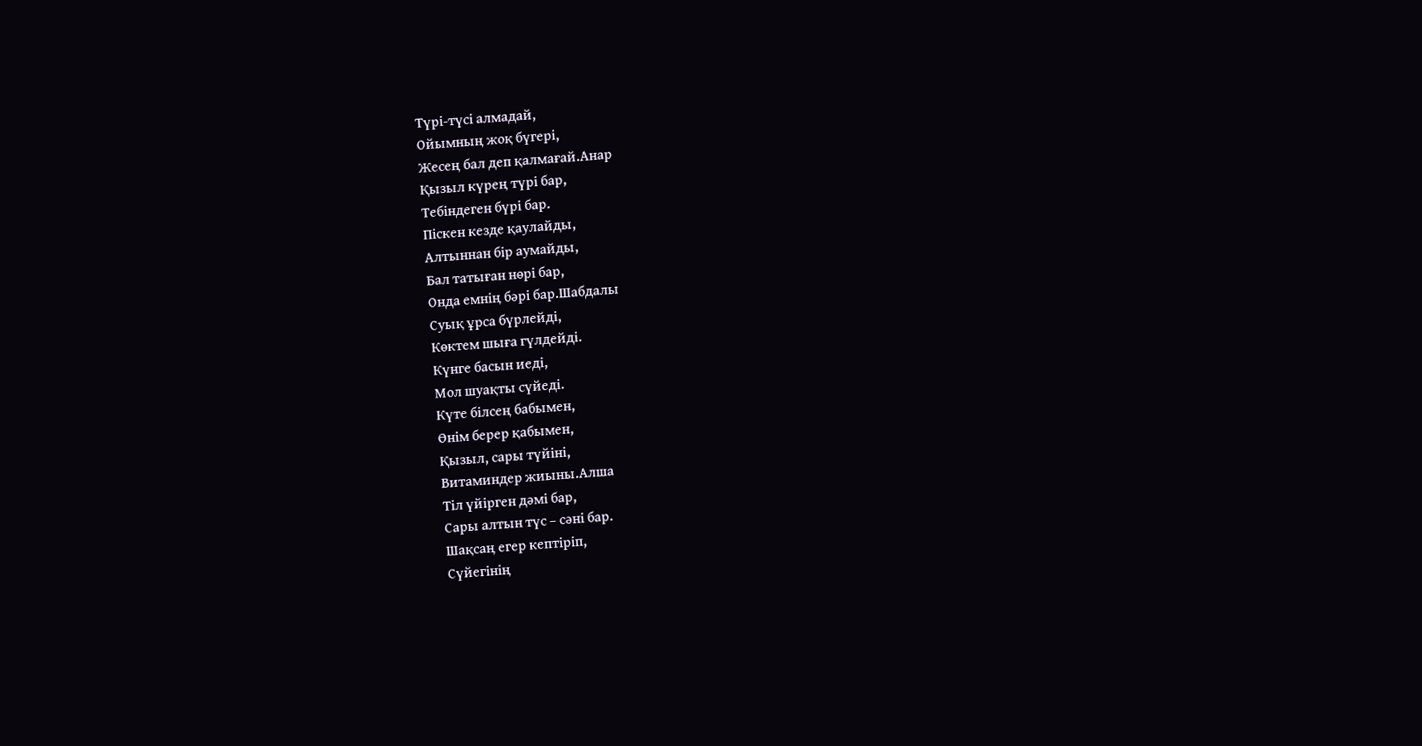Түрi-түсi алмадай,
Ойымның жоқ бүгерi,
Жесең бал деп қалмағай.Анар
Қызыл күрең түрi бар,
Тебiндеген бүрi бар.
Пiскен кезде қаулайды,
Алтыннан бiр аумайды,
Бал татыған нөрi бар,
Онда емнiң бәрi бар.Шабдалы
Суық ұрса бүрлейдi,
Көктем шыға гүлдейдi.
Күнге басын иедi,
Мол шуақты сүйедi.
Күте бiлсең бабымен,
Өнiм берер қабымен,
Қызыл, сары түйiнi,
Витаминдер жиыны.Алша
Тiл үйiрген дәмi бар,
Сары алтын түс – сәнi бар.
Шақсаң егер кептiрiп,
Сүйегiнiң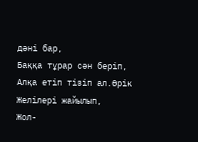дәнi бар,
Баққа тұрар сән берiп,
Алқа етiп тiзiп ал.Өрiк
Желiлерi жайылып,
Жол-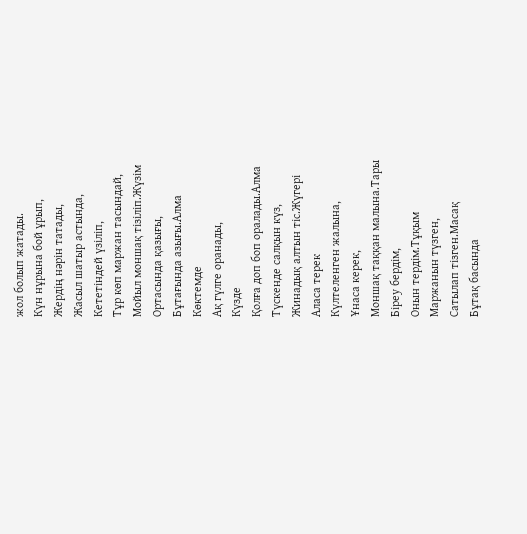жол болып жатады.
Күн нұрына бой ұрып,
Жердiң нәрiн татады,
Жасыл шатыр астында,
Кететiндей үзiлiп,
Тұр көп маржан тасындай,
Мойыл моншақ тiзiлiп.Жүзiм
Ортасында қазығы,
Бұтағында азығы.Алма
Көктемде
Ақ гүлге оранады,
Күзде
Қолға доп боп оралады.Алма
Түскенде салқын күз,
Жинадық алтын тiс.Жүгерi
Аласа терек
Күлтеленген жалына,
Ұнаса керек,
Моншақ таққан малына.Тары
Бiреу бердiм,
Онын тердiм.Тұқым
Маржанын түзген,
Сатылап тiзген.Масақ
Бұтақ басында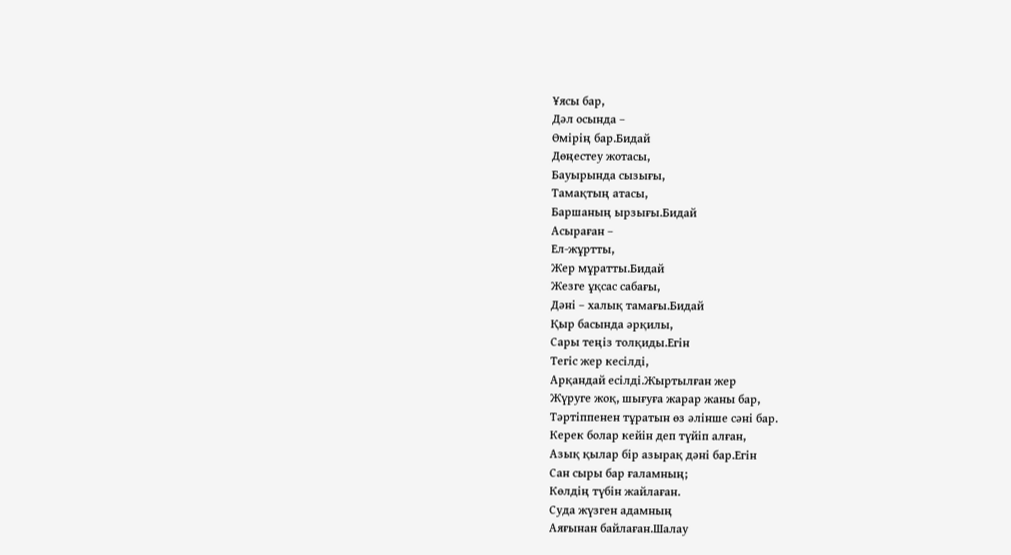Ұясы бар,
Дәл осында –
Өмiрiң бар.Бидай
Дөңестеу жотасы,
Бауырында сызығы,
Тамақтың атасы,
Баршаның ырзығы.Бидай
Асыраған –
Ел-жұртты,
Жер мұратты.Бидай
Жезге ұқсас сабағы,
Дәнi – халық тамағы.Бидай
Қыр басында әрқилы,
Сары теңiз толқиды.Егін
Тегiс жер кесiлдi,
Арқандай есiлдi.Жыртылған жер
Жүруге жоқ, шығуға жарар жаны бар,
Тәртіппенен тұратын өз әлінше сәні бар.
Керек болар кейін деп түйіп алған,
Азық қылар бір азырақ дәні бар.Егін
Сан сыры бар ғаламның;
Көлдің түбін жайлаған.
Суда жүзген адамның
Аяғынан байлаған.Шалау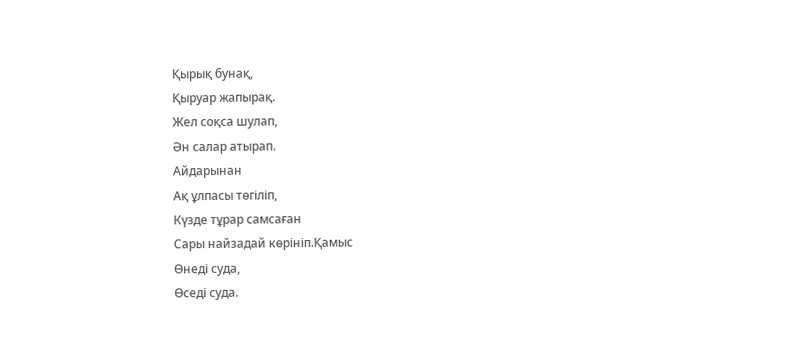Қырық бунақ,
Қыруар жапырақ.
Жел соқса шулап,
Ән салар атырап.
Айдарынан
Ақ ұлпасы төгіліп,
Күзде тұрар самсаған
Сары найзадай көрініп.Қамыс
Өнеді суда,
Өседі суда.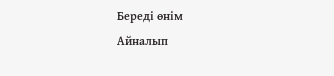Береді өнім
Айналып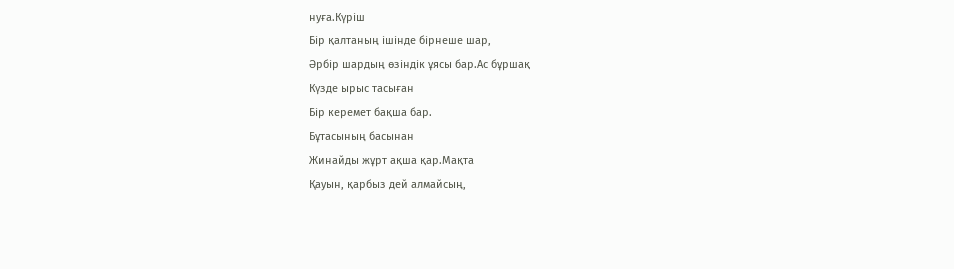нуға.Күріш
Бір қалтаның ішінде бірнеше шар,
Әрбір шардың өзіндік ұясы бар.Ас бұршақ
Күзде ырыс тасыған
Бір керемет бақша бар.
Бұтасының басынан
Жинайды жұрт ақша қар.Мақта
Қауын, қарбыз дей алмайсың,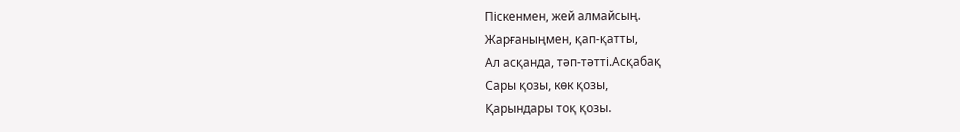Піскенмен, жей алмайсың.
Жарғаныңмен, қап-қатты,
Ал асқанда, тәп-тәтті.Асқабақ
Сары қозы, көк қозы,
Қарындары тоқ қозы.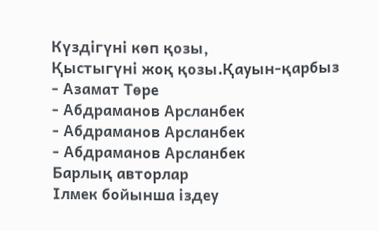Күздігүні көп қозы,
Қыстыгүні жоқ қозы.Қауын-қарбыз
- Азамат Төре
- Абдраманов Арсланбек
- Абдраманов Арсланбек
- Абдраманов Арсланбек
Барлық авторлар
Ілмек бойынша іздеу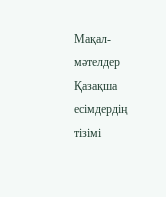Мақал-мәтелдер
Қазақша есімдердің тізімі